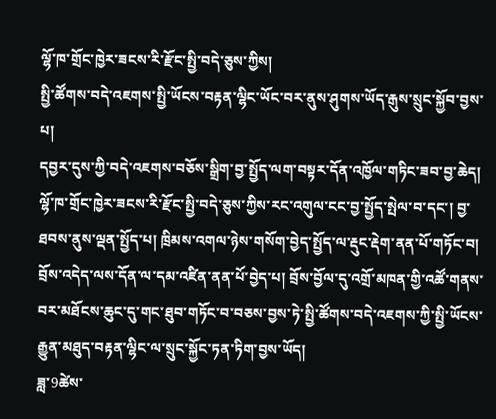ལྷོ་ཁ་གྲོང་ཁྱེར་ཟངས་རི་རྫོང་སྤྱི་བདེ་ཅུས་ཀྱིས།
སྤྱི་ཚོགས་བདེ་འཇགས་སྤྱི་ཡོངས་བརྟན་ལྷིང་ཡོང་བར་ནུས་ཤུགས་ཡོད་རྒུས་སྲུང་སྐྱོབ་བྱས་པ།
དབྱར་དུས་ཀྱི་བདེ་འཇགས་བཅོས་སྒྲིག་བྱ་སྤྱོད་ལག་བསྟར་དོན་འཁྱོལ་གཏིང་ཟབ་བྱ་ཆེད། ལྷོ་ཁ་གྲོང་ཁྱེར་ཟངས་རི་རྫོང་སྤྱི་བདེ་ཅུས་ཀྱིས་རང་འགུལ་ངང་བྱ་སྤྱོད་སྤེལ་བ་དང་། བྱ་ཐབས་ནུས་ལྡན་སྤྱོད་པ། ཁྲིམས་འགལ་ཉེས་གསོག་བྱེད་སྤྱོད་ལ་རྡུང་རྡེག་ནན་པོ་གཏོང་བ། བྲོས་འདེད་ལས་དོན་ལ་དམ་འཛིན་ནན་པོ་བྱེད་པ། བྲོས་བྱོལ་དུ་འགྲོ་མཁན་གྱི་འཚོ་གནས་བར་མཐོངས་ཆུང་དུ་གང་ཐུབ་གཏོང་བ་བཅས་བྱས་ཏེ་སྤྱི་ཚོགས་བདེ་འཇགས་ཀྱི་སྤྱི་ཡོངས་རྒྱུན་མཐུད་བརྟན་ལྷིང་ལ་སྲུང་སྐྱོང་ཏན་ཏིག་བྱས་ཡོད།
ཟླ་9ཚེས་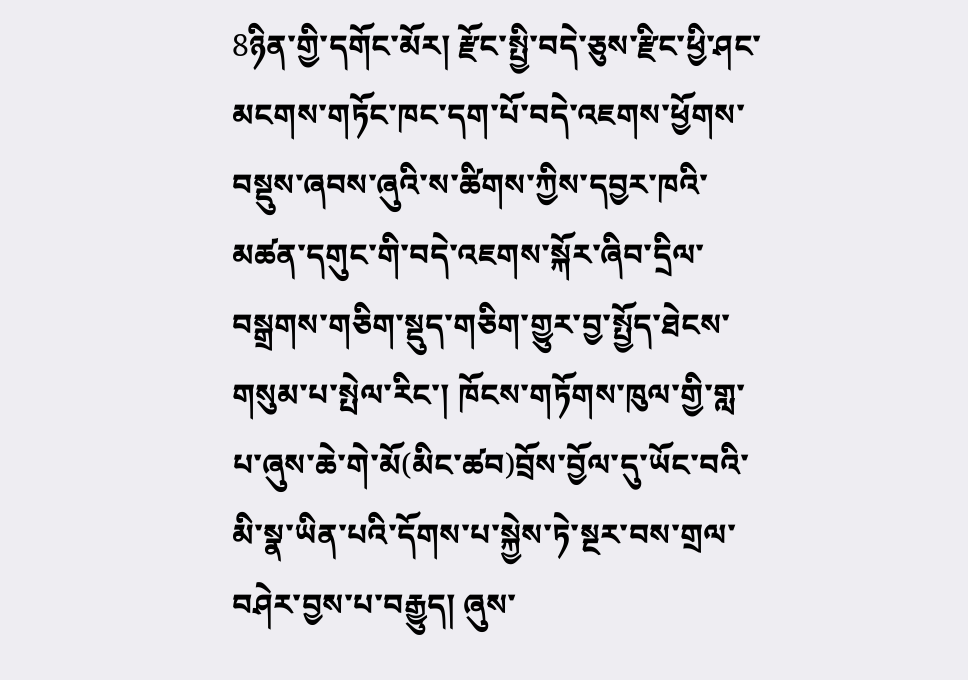8ཉིན་གྱི་དགོང་མོར། རྫོང་སྤྱི་བདེ་ཅུས་རྫིང་ཕྱི་ཤང་མངགས་གཏོང་ཁང་དག་པོ་བདེ་འཇགས་ཕྱོགས་བསྡུས་ཞབས་ཞུའི་ས་ཚིགས་ཀྱིས་དབྱར་ཁའི་མཚན་དགུང་གི་བདེ་འཇགས་སྐོར་ཞིབ་དྲིལ་བསྒྲགས་གཅིག་སྡུད་གཅིག་གྱུར་བྱ་སྤྱོད་ཐེངས་གསུམ་པ་སྤེལ་རིང་། ཁོངས་གཏོགས་ཁུལ་གྱི་གླ་པ་ཞུས་ཆེ་གེ་མོ(མིང་ཚབ)བྲོས་བྱོལ་དུ་ཡོང་བའི་མི་སྣ་ཡིན་པའི་དོགས་པ་སྐྱེས་ཏེ་སྔར་བས་གྲལ་བཤེར་བྱས་པ་བརྒྱུད། ཞུས་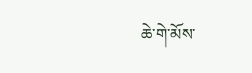ཆེ་གེ་མོས་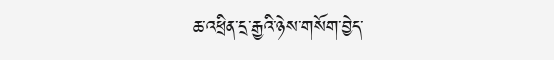ཆ་འཕྲིན་དྲ་རྒྱའི་ཉེས་གསོག་བྱེད་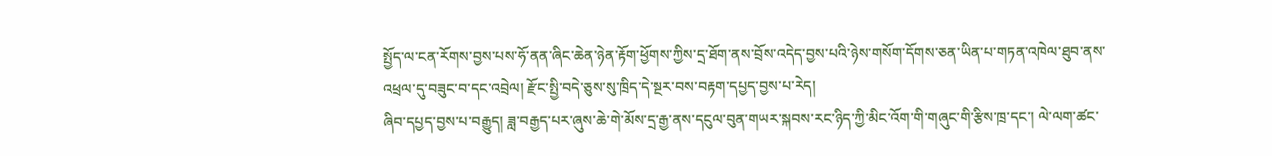སྤྱོད་ལ་ངན་རོགས་བྱས་པས་ཧོ་ནན་ཞིང་ཆེན་ཉེན་རྟོག་ཕྱོགས་ཀྱིས་དྲ་ཐོག་ནས་བྲོས་འདེད་བྱས་པའི་ཉེས་གསོག་དོགས་ཅན་ཡིན་པ་གཏན་འཁེལ་ཐུབ་ནས་འཕྲལ་དུ་བཟུང་བ་དང་འབྲེལ། རྫོང་སྤྱི་བདེ་ཅུས་སུ་ཁྲིད་དེ་སྔར་བས་བརྟག་དཔྱད་བྱས་པ་རེད།
ཞིབ་དཔྱད་བྱས་པ་བརྒྱུད། ཟླ་བརྒྱད་པར་ཞུས་ཆེ་གེ་མོས་དྲ་རྒྱ་ནས་དངུལ་བུན་གཡར་སྐབས་རང་ཉིད་ཀྱི་མིང་འོག་གི་གཞུང་གི་རྩིས་ཁྲ་དང་། ལེ་ལག་ཚང་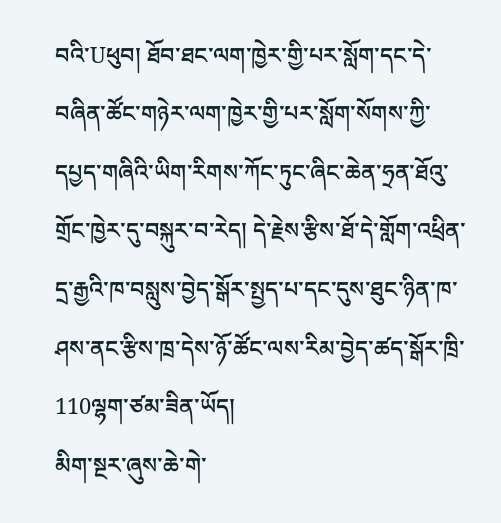བའི་Uཕུབ། ཐོབ་ཐང་ལག་ཁྱེར་གྱི་པར་སློག་དང་དེ་བཞིན་ཚོང་གཉེར་ལག་ཁྱེར་གྱི་པར་སློག་སོགས་ཀྱི་དཔྱད་གཞིའི་ཡིག་རིགས་ཀོང་ཏུང་ཞིང་ཆེན་ཧྲན་ཐོའུ་གྲོང་ཁྱེར་དུ་བསྐུར་བ་རེད། དེ་རྗེས་རྩིས་ཐོ་དེ་གློག་འཕྲིན་དྲ་རྒྱའི་ཁ་བསླུས་བྱེད་སྒོར་སྤྱད་པ་དང་དུས་ཐུང་ཉིན་ཁ་ཤས་ནང་རྩིས་ཁྲ་དེས་ཉོ་ཚོང་ལས་རིམ་བྱེད་ཚད་སྒོར་ཁྲི་110ལྷག་ཙམ་ཟིན་ཡོད།
མིག་སྔར་ཞུས་ཆེ་གེ་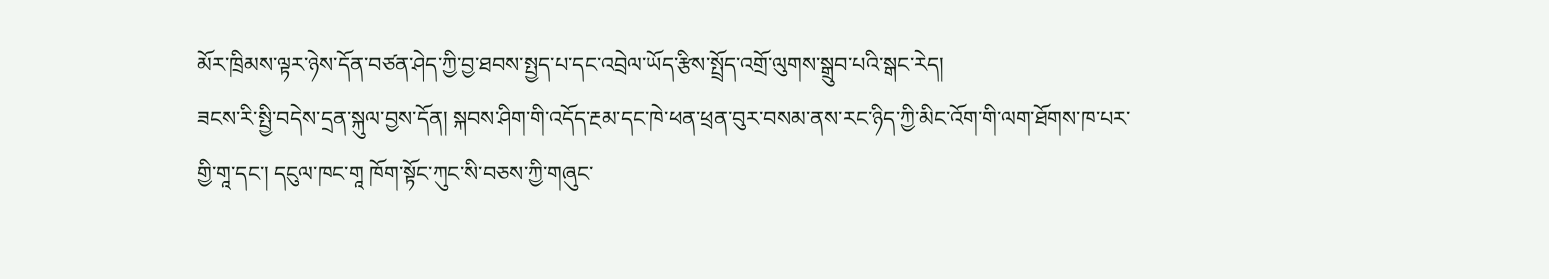མོར་ཁྲིམས་ལྟར་ཉེས་དོན་བཙན་ཤེད་ཀྱི་བྱ་ཐབས་སྤྱད་པ་དང་འབྲེལ་ཡོད་རྩིས་སྤྲོད་འགྲོ་ལུགས་སྒྲུབ་པའི་སྒང་རེད།
ཟངས་རི་སྤྱི་བདེས་དྲན་སྐུལ་བྱས་དོན། སྐབས་ཤིག་གི་འདོད་རྔམ་དང་ཁེ་ཕན་ཕྲན་བུར་བསམ་ནས་རང་ཉིད་ཀྱི་མིང་འོག་གི་ལག་ཐོགས་ཁ་པར་གྱི་གཱ་དང་། དངུལ་ཁང་གཱ ཁོག་སྟོང་ཀུང་སི་བཅས་ཀྱི་གཞུང་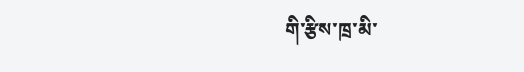གི་རྩིས་ཁྲ་མི་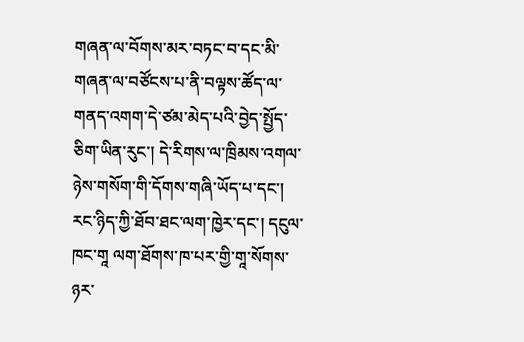གཞན་ལ་བོགས་མར་བཏང་བ་དང་མི་གཞན་ལ་བཙོངས་པ་ནི་བལྟས་ཚོད་ལ་གནད་འགག་དེ་ཙམ་མེད་པའི་བྱེད་སྤྱོད་ཅིག་ཡིན་རུང་། དེ་རིགས་ལ་ཁྲིམས་འགལ་ཉེས་གསོག་གི་དོགས་གཞི་ཡོད་པ་དང་། རང་ཉིད་ཀྱི་ཐོབ་ཐང་ལག་ཁྱེར་དང་། དངུལ་ཁང་གཱ ལག་ཐོགས་ཁ་པར་གྱི་གཱ་སོགས་ཉར་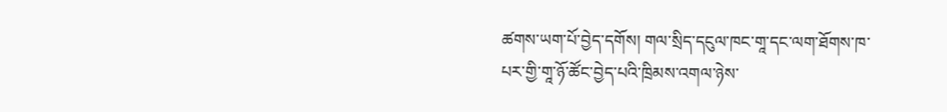ཚགས་ཡག་པོ་བྱེད་དགོས། གལ་སྲིད་དངུལ་ཁང་གཱ་དང་ལག་ཐོགས་ཁ་པར་གྱི་གཱ་ཉོ་ཚོང་བྱེད་པའི་ཁྲིམས་འགལ་ཉེས་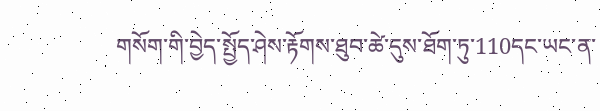གསོག་གི་བྱེད་སྤྱོད་ཤེས་རྟོགས་ཐུབ་ཚེ་དུས་ཐོག་ཏུ་110དང་ཡང་ན་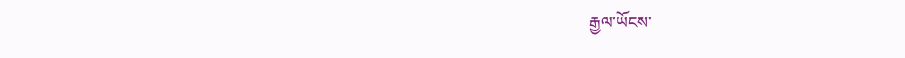རྒྱལ་ཡོངས་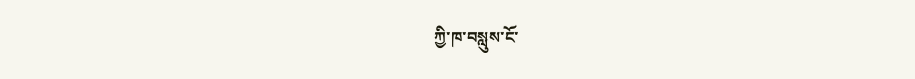ཀྱི་ཁ་བསླུས་ངོ་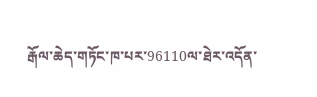རྒོལ་ཆེད་གཏོང་ཁ་པར་96110ལ་ཐེར་འདོན་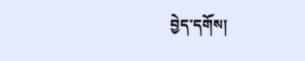བྱེད་དགོས།